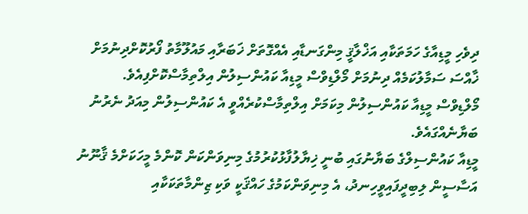ދިވެހި މީޑިއާގެ ހަމަތަކާއި އަޚްލާޤީ މިންގަނޑާއި އެއްގޮތަށް ޚަބަރާއި މައުލޫމާތު ފޯރުކޮށްދިނުމަށް ޚާއްސަ ސަމާލުކަމެއް ދިނުމަށް މޯލްޑިވްސް މީޑިއާ ކައުންސިލުން އިލްތިމާސްކޮށްފިއެވެ.
މޯލްޑިވްސް މީޑިއާ ކައުންސިލުން މިކަމަށް އިލްތިމާސްކުރެއްވީ އެ ކައުންސިލުން މިއަދު ނެރުނު ބަޔާނެއްގައެވެ.
މީޑިއާ ކައުންސިލްގެ ބަޔާނުގައި ބުނީ ޚިޔާލުފާޅުކުރުމުގެ މިނިވަންކަން ކޮންމެ މީހަކަށްމެ ޤާނޫނު އަސާސީން ލިބިދީފައިވީހިނދު، އެ މިނިވަންކަމުގެ ހައްޤަކީ ވަކި ޒިންމާތަކަކާއި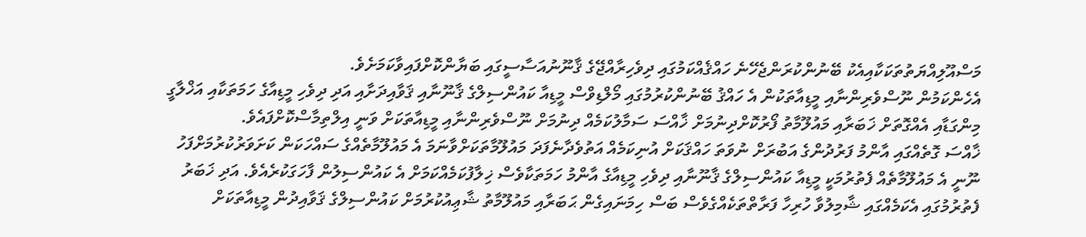މަސްއޫލިއްޔަތުތަކަކާއިއެކު ބޭނުންކުރަންޖެހޭނެ ހައްޤެއްކަމުގައި ދިވެހިރާއްޖޭގެ ޤާނޫނުއަސާސީގައި ބަޔާންކޮށްފައިވާކަމަށެވެ.
އެހެންކަމުން ނޫސްވެރިންނާއި މީޑިއާތަކުން އެ ހައްޤު ބޭނުންކުރުމުގައި މޯލްޑިވްސް މީޑިއާ ކައުންސިލްގެ ޤާނޫނާއި ޤަވާއިދަށާއި އަދި ދިވެހި މީޑިއާގެ ހަމަތަކާއި އަޚްލާގީ މިންގަޑާއި އެއްގޮތަށް ޚަބަރާއި މައުލޫމާތު ފޯރުކޮށްދިނުމަށް ޚާއްސަ ސަމާލުކަމެއް ދިނުމަށް ނޫސްވެރިންނާއި މީޑިއާތަކަށް ވަނީ އިލްތިމާސްކޮށްފައެވެ.
ޚާއްސަ ގޮތެއްގައި އާންމު ފަރުދުންގެ އަބުރަށް ނުވަތަ ހައްޤަކަށް އުނިކަމެއް އަތުވެދާނެފަދަ މައުލޫމާތަކަށްވާނަމަ އެ މައުލޫމާތެއްގެ ސައްހަކަން ކަށަވަރުކުރުމަށްފަހު ނޫނީ އެ މައުލޫމާތެއް ފެތުރުމަކީ މީޑިއާ ކައުންސިލްގެ ޤާނޫނާއި ދިވެހި މީޑިއާގެ އާންމު ހަމަތަކާވެސް ޚިލާފުކަމެއްކަމަށް އެ ކައުންސިލުން ފާހަގަކުރެއެވެ. އަދި ޚަބަރު ފެތުރުމުގައި އެކަމެއްގައި ޝާމިލުވާ ހުރިހާ ފަރާތްތަކެއްގެވެސް ބަސް ހިމަނައިގެން ޙަބަރާއި މައުލޫމާތު ޝާޢިއުކުރުމަށް ކައުންސިލްގެ ޤަވާއިދުން މީޑިއާތަކަށް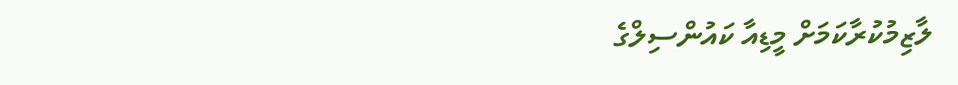ލާޒިމުކުރާކަމަށް މީޑިއާ ކައުންސިލްގެ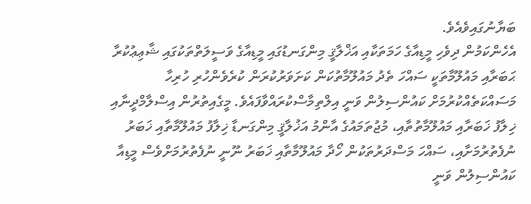ބަޔާނުގައިވެއެވެ.
އެހެންކަމުން ދިވެހި މީޑިއާގެ ހަމަތަކާއި އަޚްލާޤީ މިންގަނޑުގައި މީޑިއާގެ ވަސީލަތްތަކުގައި ޝާޢިޢުކުރާ ޙަބަރާއި މައުލޫމާތަކީ ސައްހަ ތެދު މައުލޫމާތުކަން ކަށަވަރުކުރަން ކުރެވެންހުރި ހުރިހާ މަސައްކަތެއްކުރުމަށް ކައުންސިލުން ވަނީ އިލްތިމާސްކުރައްވާފައެވެ. މީގެއިތުރުން އިސްލާމްދީނާއި ޚިލާފު ޚަބަރާއި މައުލޫމާތުތާއި، މުޖުތަމައުގެ އާންމު އަޚުލާޤީ މިންގަނޑާ ޚިލާފު މައުލޫމާތާއި ޚަބަރު ނުފެތުރުމަށާއި، ސައްހަ މަސްދަރުތަކުން ހޯދާ މައުލޫމާތާއި ޚަބަރު ނޫނީ ނުފެތުރުމަށްވެސް މީޑިއާ ކައުންސިލުން ވަނީ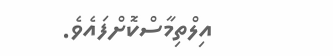އިލްތިމާސްކޮށްފައެވެ.